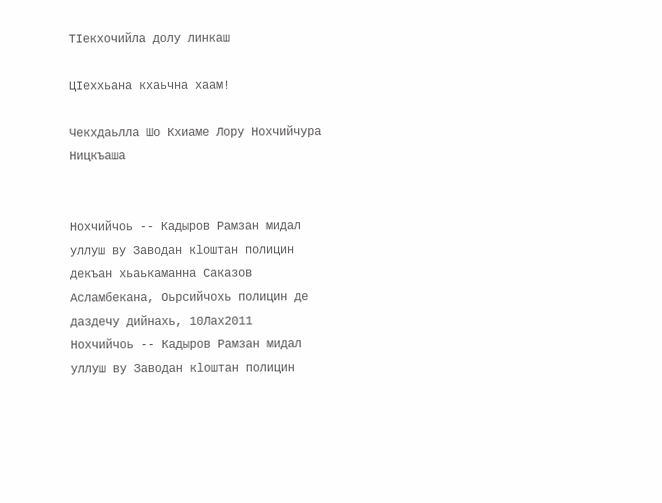ТIекхочийла долу линкаш

ЦIеххьана кхаьчна хаам!

Чекхдаьлла Шо Кхиаме Лору Нохчийчура Ницкъаша


Нохчийчоь -- Кадыров Рамзан мидал уллуш ву Заводан кlоштан полицин декъан хьаькаманна Саказов Асламбекана, Оьрсийчохь полицин де даздечу дийнахь, 10Лах2011
Нохчийчоь -- Кадыров Рамзан мидал уллуш ву Заводан кlоштан полицин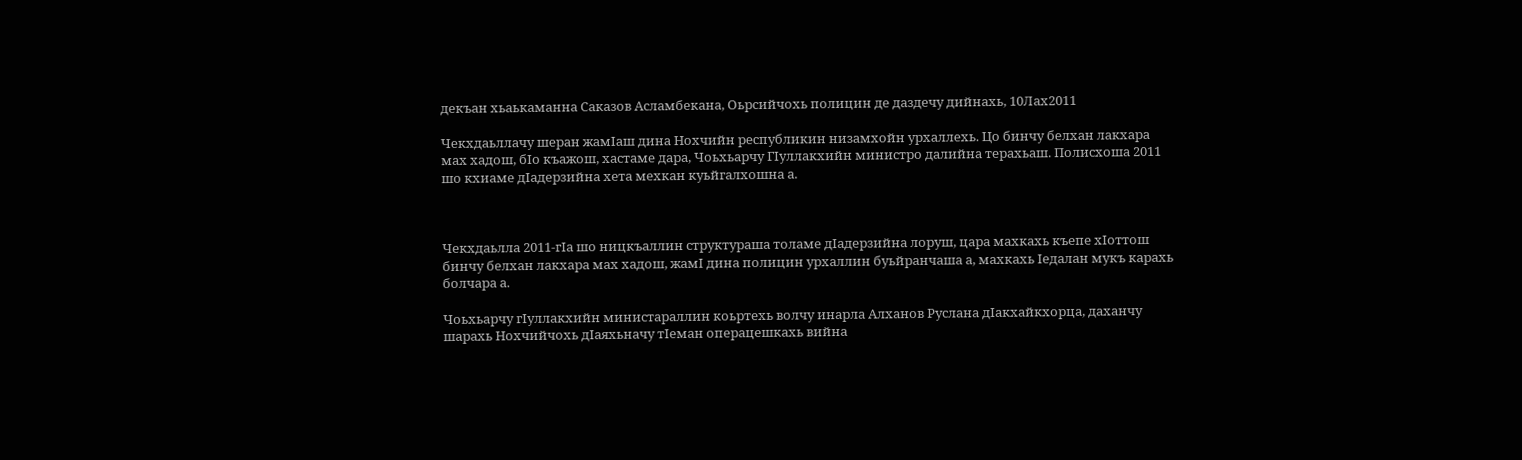декъан хьаькаманна Саказов Асламбекана, Оьрсийчохь полицин де даздечу дийнахь, 10Лах2011

Чекхдаьллачу шеран жамIаш дина Нохчийн республикин низамхойн урхаллехь. Цо бинчу белхан лакхара мах хадош, бIо къажош, хастаме дара, Чоьхьарчу ГIуллакхийн министро далийна терахьаш. Полисхоша 2011 шо кхиаме дIадерзийна хета мехкан куьйгалхошна а.



Чекхдаьлла 2011-гIа шо ницкъаллин структураша толаме дIадерзийна лоруш, цара махкахь къепе хIоттош бинчу белхан лакхара мах хадош, жамI дина полицин урхаллин буьйранчаша а, махкахь Iедалан мукъ карахь болчара а.

Чоьхьарчу гIуллакхийн министараллин коьртехь волчу инарла Алханов Руслана дIакхайкхорца, даханчу шарахь Нохчийчохь дIаяхьначу тIеман операцешкахь вийна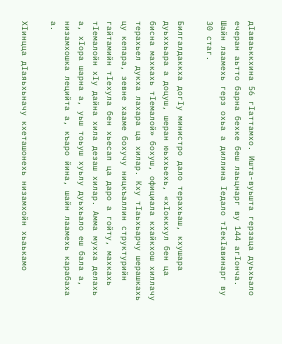дIаваьккхина 56 гIаттамхо. Ишта-вуьшта герзаца дуьхьало ечеран аьтто барна бехке беш лаьцнарг ву 144 агIонча. Шайн лаамехь герз охьа а диллина Iедало тIекIавинарг ву 30 стаг.

Билгалдаккха догIу министро дало терахьаш, кхушара дуьххьара а доцуш, шеран юьххьехь, «хIоккхул бен ца бисна махкахь тIемалой» бохуш, официала кхайкхош хиллачу терахьел дукха лахара ца хилар. Кху тIаьхьарчу шерашкахь цу кепара, зевне хааме бохучу ницкъаллин структурийн гайтамийн тIехула бен хьесап ца даро а гойту, махкахь тIемалойн хIу дайна хила дезаш хилар. Амма мухха делахь а, хIора шарна а, уьш тоьуш хуьлу дуьхьало еш бала а, низамхошка лецийта а, къаро йина, шайн лаамехь карабаха а.

ХIинцца дIаяьхьначу кхеташонехь низамхойн хьаькамо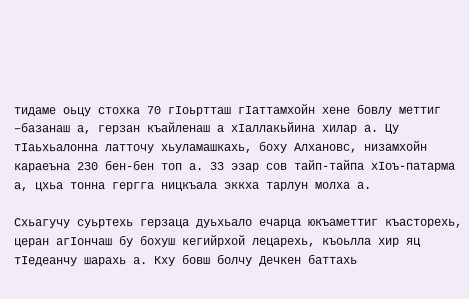тидаме оьцу стохка 70 гIоьртташ гIаттамхойн хене бовлу меттиг –базанаш а, герзан къайленаш а хIаллакьйина хилар а. Цу тIаьхьалонна латточу хьуламашкахь, боху Алхановс, низамхойн караеъна 230 бен-бен топ а. 33 эзар сов тайп-тайпа хIоъ-патарма а, цхьа тонна гергга ницкъала эккха тарлун молха а.

Схьагучу суьртехь герзаца дуьхьало ечарца юкъаметтиг къасторехь, церан агIончаш бу бохуш кегийрхой лецарехь, къоьлла хир яц тIедеанчу шарахь а. Кху бовш болчу Дечкен баттахь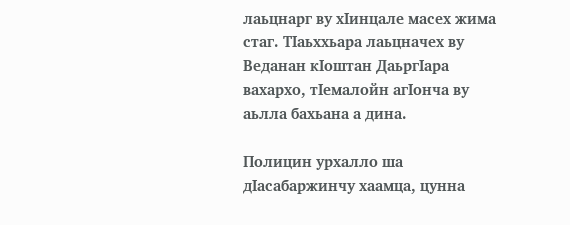лаьцнарг ву хIинцале масех жима стаг. ТIаьххьара лаьцначех ву Веданан кIоштан ДаьргIара вахархо, тIемалойн агIонча ву аьлла бахьана а дина.

Полицин урхалло ша дIасабаржинчу хаамца, цунна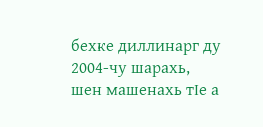бехке диллинарг ду 2004-чу шарахь, шен машенахь тIе а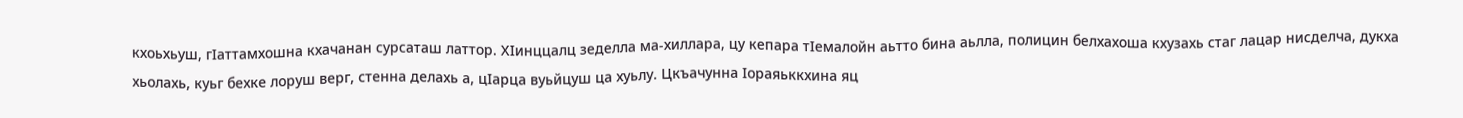кхоьхьуш, гIаттамхошна кхачанан сурсаташ латтор. ХIинццалц зеделла ма-хиллара, цу кепара тIемалойн аьтто бина аьлла, полицин белхахоша кхузахь стаг лацар нисделча, дукха хьолахь, куьг бехке лоруш верг, стенна делахь а, цIарца вуьйцуш ца хуьлу. Цкъачунна Iораяьккхина яц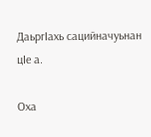ДаьргIахь сацийначуьнан цIе а.

Оха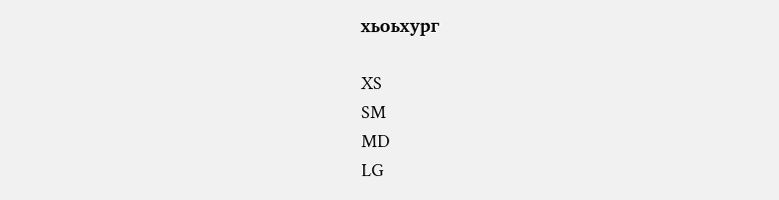хьоьхург

XS
SM
MD
LG